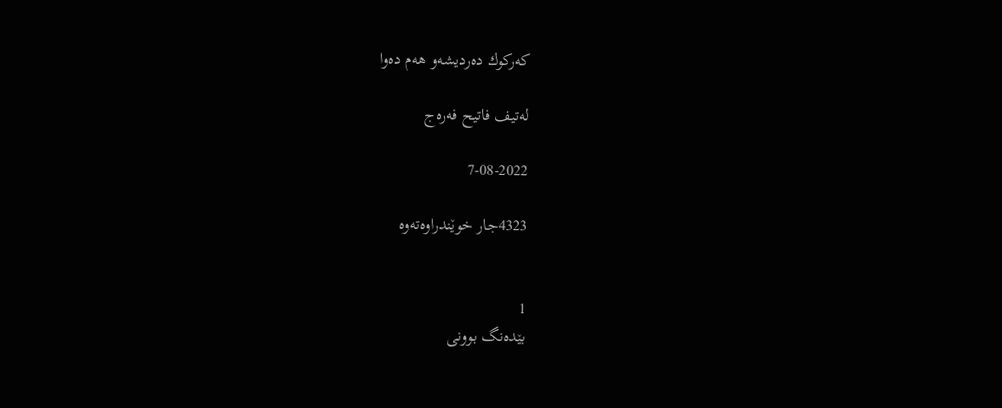كه‌ركوك ده‌ردیشه‌و هه‌م ده‌وا

لەتیف فاتیح فەرەج

7-08-2022

4323جار خوێندراوەتەوە


1
بێده‌نگ بوونی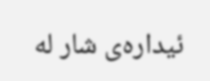ئیداره‌ی شار له‌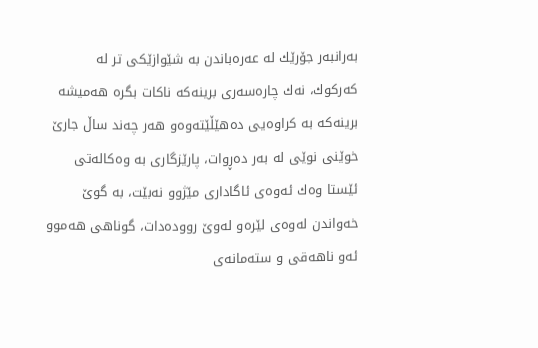به‌رانبه‌ر جۆرێك له‌ عه‌ره‌باندن به‌ شێوازێكی تر له‌ كه‌ركوك، نه‌ك چاره‌سه‌ری برینه‌كه‌ ناكات بگره‌ هه‌میشه‌ برینه‌كه‌ به‌ كراوه‌یی ده‌هێڵێته‌وه‌و هه‌ر چه‌ند ساڵ جارێ‌ خوێنی نوێی له‌ به‌ر ده‌ڕوات، پارێزگاری به‌ وه‌كاله‌تی ئێستا وه‌ك ئه‌وه‌ی ئاگاداری مێژوو نه‌بێت، به‌ گوێ‌ خه‌واندن له‌وه‌ی لێره‌و له‌وێ‌ رووده‌دات، گوناهی هه‌موو ئه‌و ناهه‌قی و سته‌مانه‌ی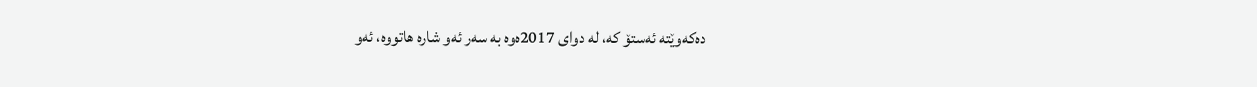ده‌كه‌وێته‌ ئه‌ستۆ كه‌، له‌ دوای 2017ه‌وه‌ به‌ سه‌ر ئه‌و شاره‌ هاتووه‌، ئه‌و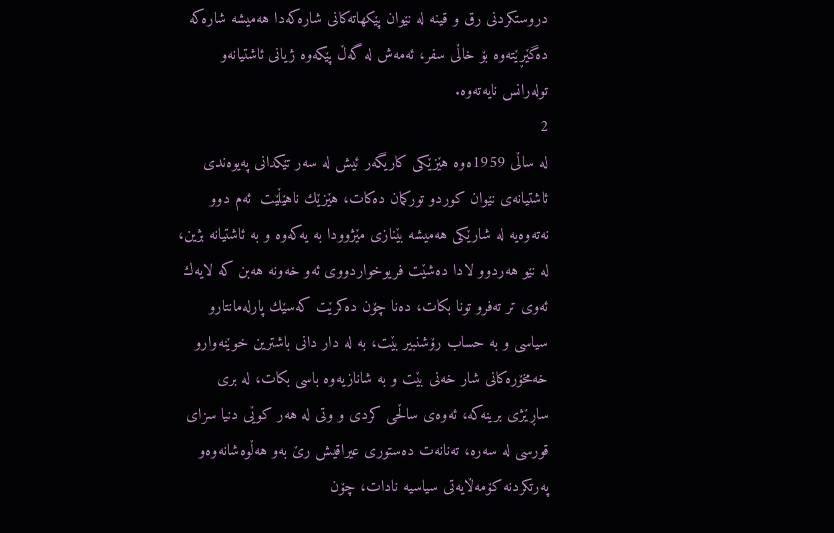دروستكردنی رق و قینه‌ له‌ نێوان پێكهاته‌كانی شاره‌كه‌دا هه‌میشه‌ شاره‌كه‌ ده‌گێڕێته‌وه‌ بۆ خاڵی سفر، ئه‌مه‌ش له‌ گه‌ڵ پێكه‌وه‌ ژیانی ئاشتیانه‌و توله‌رانس نایه‌ته‌وه‌.
2
له‌ ساڵی 1959ه‌وه‌ هێزێكی كاریگه‌ر ئیش له‌ سه‌ر تێكدانی په‌یوه‌ندی ئاشتیانه‌ی نێوان كوردو توركمان ده‌كات، هێزێك ناهێڵێت  ئه‌م دوو نه‌ته‌وه‌یه‌ له‌ شارێكی هه‌میشه‌ بێنازی مێژوودا به‌ یه‌كه‌وه‌ و به‌ ئاشتیانه‌ بژین، له‌ نێو هه‌ردوو لادا ده‌شێت فریوخواردووی ئه‌و خه‌ونه‌ هه‌بن كه‌ لایه‌ك ئه‌وی تر ته‌فرو تونا بكات، ده‌نا چۆن ده‌كرێت كه‌سێك پارله‌مانتارو سیاسی و به‌ حساب رۆشنبیر بێت، به‌ له‌ دار دانی باشترین خوێنه‌وارو خه‌مخۆره‌كانی شار خه‌نی بێت و به‌ شانازیه‌وه‌ باسی بكات، له‌ بری ساڕێژی برینه‌كه‌، ئه‌وه‌ی ساڵحی كردی و وتی له‌ هه‌ر كوێی دنیا سزای قورسی له‌ سه‌ره‌، ته‌نانه‌ت ده‌ستوری عیراقیش رێ‌ به‌و هه‌ڵوه‌شانه‌وه‌و په‌رتكردنه‌ كۆمه‌ڵایه‌تی سیاسیه‌ نادات، چۆن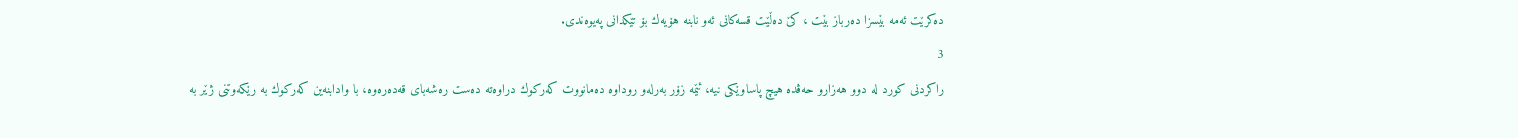ده‌كرێت ئه‌مه‌ بێسزا ده‌رباز بێت ، كێ‌ ده‌ڵێت قسه‌كانی ئه‌و نابنه‌ هۆیه‌ك بۆ تێكدانی په‌یوه‌ندی.
3
راكردنی كورد له‌ دوو هه‌زارو حه‌ڤده‌ هیچ پاساوێكی نیه‌، ئێمه‌ زۆر به‌رله‌و روداوه‌ ده‌مانووت كه‌ركوك دراوه‌ته‌ ده‌ست ره‌شه‌بای قه‌ده‌ره‌وه‌، با وادابنه‌ین كه‌ركوك به‌ رێكه‌وتنی ژێر به‌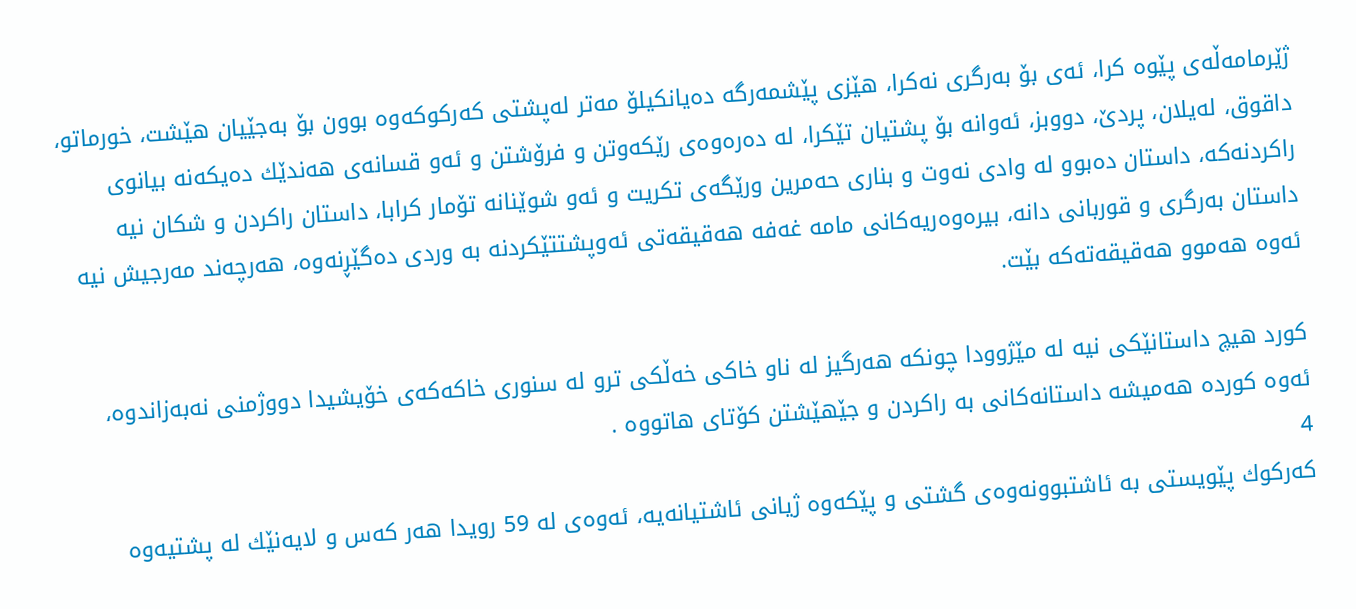ژێرمامه‌ڵه‌ی پێوه‌ كرا، ئه‌ی بۆ به‌رگری نه‌كرا، هێزی پێشمه‌رگه‌ ده‌یانكیلۆ مه‌تر له‌پشتی كه‌ركوكه‌وه‌ بوون بۆ به‌جێیان هێشت، خورماتو، داقوق، له‌یلان، پردێ‌، دووبز، ئه‌وانه‌ بۆ پشتیان تێكرا، له‌ ده‌ره‌وه‌ی رێكه‌وتن و فرۆشتن و ئه‌و قسانه‌ی هه‌ندێك ده‌یكه‌نه‌ بیانوی راكردنه‌كه‌، داستان ده‌بوو له‌ وادی نه‌وت و بناری حه‌مرین ورێگه‌ی تكریت و ئه‌و شوێنانه‌ تۆمار كرابا، داستان راكردن و شكان نیه‌ داستان به‌رگری و قوربانی دانه‌، بیره‌وه‌ریه‌كانی مامه‌ غه‌فه‌ هه‌قیقه‌تی ئه‌وپشتتێكردنه‌ به‌ وردی ده‌گێڕنه‌وه‌، هه‌رچه‌ند مه‌رجیش نیه‌ ئه‌وه‌ هه‌موو هه‌قیقه‌ته‌كه‌ بێت.

كورد هیچ داستانێكی نیه‌ له‌ مێژوودا چونكه‌ هه‌رگیز له‌ ناو خاكی خه‌ڵكی ترو له‌ سنوری خاكه‌كه‌ی خۆیشیدا دووژمنی نه‌به‌زاندوه‌، ئه‌وه‌ كورده‌ هه‌میشه‌ داستانه‌كانی به‌ راكردن و جێهێشتن كۆتای هاتووه‌ .
4
كه‌ركوك پێویستی به‌ ئاشتبوونه‌وه‌ی گشتی و پێكه‌وه‌ ژیانی ئاشتیانه‌یه‌، ئه‌وه‌ی له‌ 59 رویدا هه‌ر كه‌س و لایه‌نێك له‌ پشتیه‌وه‌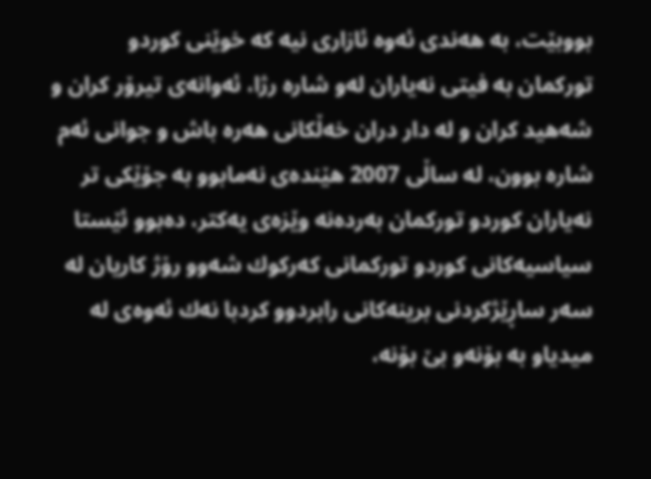بووبێت، به‌ هه‌ندی ئه‌وه‌ ئازاری نیه‌ كه‌ خوێنی كوردو توركمان به‌ فیتی نه‌یاران له‌و شاره‌ رژا، ئه‌وانه‌ی تیرۆر كران و شه‌هید كران و له‌ دار دران خه‌ڵكانی هه‌ره‌ باش و جوانی ئه‌م شاره‌ بوون، له‌ ساڵی 2007 هێنده‌ی نه‌مابوو به‌ جۆێكی تر نه‌یاران كوردو توركمان به‌رده‌نه‌ وێزه‌ی یه‌كتر، ده‌بوو ئێستا سیاسیه‌كانی كوردو توركمانی كه‌ركوك شه‌وو رۆژ كاریان له‌ سه‌ر ساڕێژكردنی برینه‌كانی رابردوو كردبا نه‌ك ئه‌وه‌ی له‌ میدیاو به‌ بۆنه‌و بێ‌ بۆنه‌،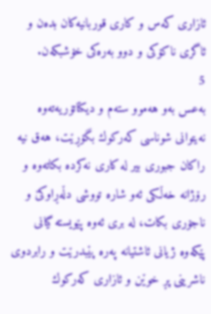ئازاری كه‌س و كاری قوربانیه‌كان بده‌ن و ئاگری ناكۆكی و دوو به‌ره‌كی خۆشبكه‌ن.
5
به‌عس به‌و هه‌موو سته‌م و دیكتاتۆریه‌ته‌وه‌ نه‌یتوانی شوناسی كه‌ركوك بگۆڕێت، هه‌ق نیه‌ راكان جبوری بیر له‌ كاری نه‌كرده‌ بكاته‌وه‌ و رۆژانه‌ خه‌ڵكی ئه‌و شاره‌ تووشی دڵه‌ڕاوكێ‌ و ناجۆری بكات، له‌ بری ئه‌وه‌ پێویسته‌ گیانی پێكه‌وه‌ ژیانی ئاشتیانه‌ په‌ره‌ پێبدرێت و رابردوی ناشرینی پڕ خوێن و ئازاری كه‌ركوك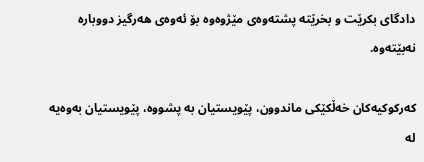دادگای بكرێت و بخرێته‌ پشته‌وه‌ی مێژوه‌وه‌ بۆ ئه‌وه‌ی هه‌رگیز دووباره‌ نه‌بێته‌وه‌.

كه‌ركوكیه‌كان خه‌ڵكێكی ماندوون، پێویستیان به‌ پشووه‌، پێویستیان به‌وه‌یه‌ له‌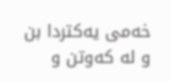خه‌می یه‌كتردا بن و له‌ كه‌وتن و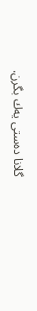گلانا ده‌ستی یه‌ك بگرن.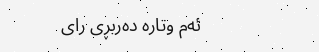ئەم وتارە دەربڕی رای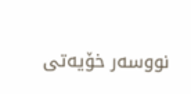نووسەر خۆیەتی